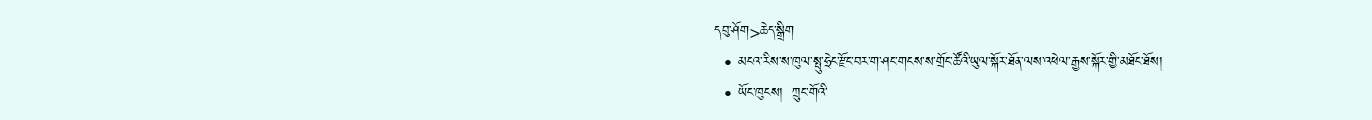དབུ་ཤོག>ཆེད་སྒྲིག
  • མངའ་རིས་ས་ཁུལ་སྤུ་ཧྲེང་རྫོང་བར་ག་ཤང་གངས་ས་གྲོང་ཚོའི་ཡུལ་སྐོར་ཐོན་ལས་འཕེལ་རྒྱས་སྐོར་གྱི་མཐོང་ཐོས།
  • ཡོང་ཁུངས།  ཀྲུང་གོའི་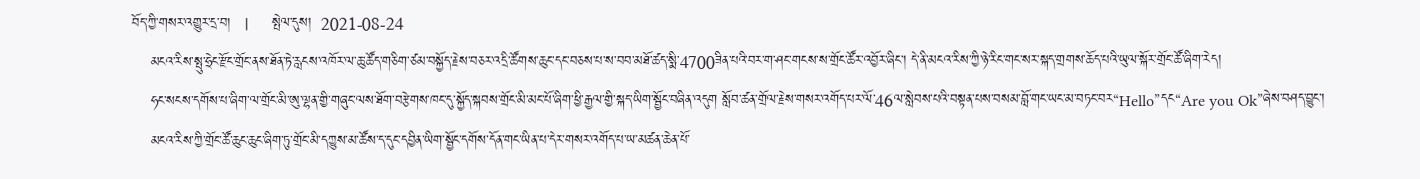བོད་ཀྱི་གསར་འགྱུར་དྲ་བ།   |     སྤེལ་དུས།  2021-08-24
    མངའ་རིས་སྤུ་ཧྲེང་རྫོང་གྲོང་ནས་ཐོན་ཏེ་རླངས་འཁོར་ལ་ཆུ་ཚོད་གཅིག་ཙམ་བསྐྱོད་རྗེས་བཅར་འདྲི་ཚོགས་ཆུང་དང་བཅས་པ་ས་བབ་མཐོ་ཚད་སྨི་4700ཟིན་པའི་བར་ག་ཤང་གངས་ས་གྲོང་ཚོར་འབྱོར་ཞིང་། དེ་ནི་མངའ་རིས་ཀྱི་ཉེ་རིང་གང་སར་སྐད་གྲགས་ཆོད་པའི་ཡུལ་སྐོར་གྲོང་ཚོ་ཞིག་རེད།
    ཧང་སངས་དགོས་པ་ཞིག་ལ་གྲོང་མི་ཨུ་ལྷན་གྱི་གཞུང་ལས་ཐོག་བརྩེགས་ཁང་དུ་སྐྱོད་སྐབས་གྲོང་མི་མང་པོ་ཞིག་ཕྱི་རྒྱལ་གྱི་སྐད་ཡིག་སྦྱོང་བཞིན་འདུག སློབ་ཚན་གྲོལ་རྗེས་གསར་འགོད་པར་ལོ་46ལ་སླེབས་པའི་བསྟན་པས་བསམ་བློ་གང་ཡང་མ་བཏང་བར“Hello”དང“Are you Ok”ཞེས་བཤད་བྱུང་།
    མངའ་རིས་ཀྱི་གྲོང་ཚོ་ཆུང་ཆུང་ཞིག་ཏུ་གྲོང་མི་དཀྱུས་མ་ཚོས་ད་དུང་དབྱིན་ཡིག་སྦྱོང་དགོས་དོན་གང་ཡིན་པ་དེར་གསར་འགོད་པ་ཡ་མཚན་ཆེན་པོ་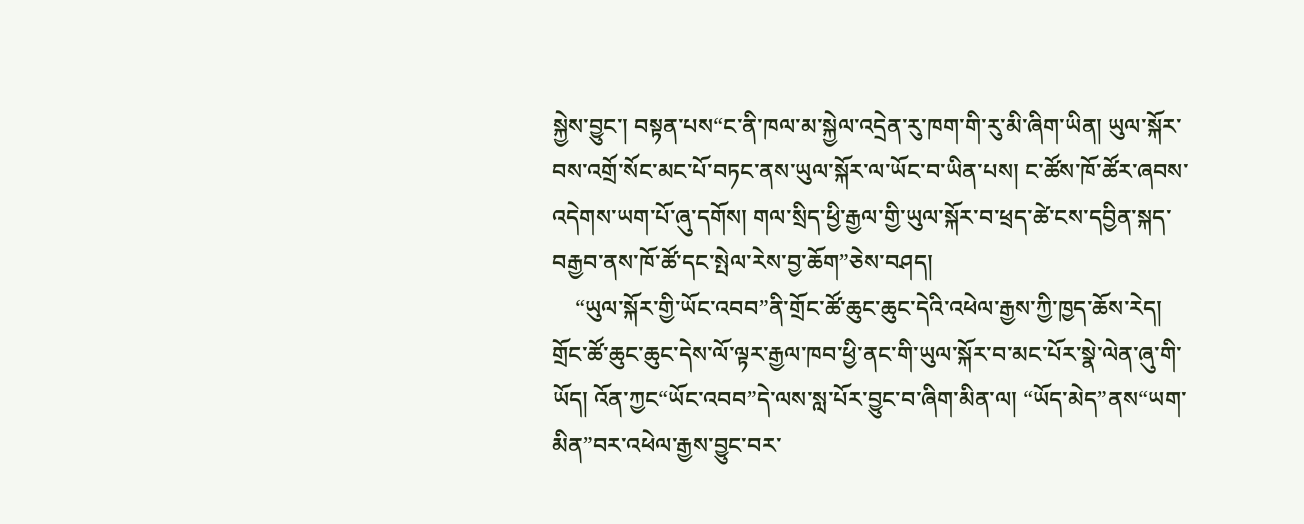སྐྱེས་བྱུང་། བསྟན་པས“ང་ནི་ཁལ་མ་སྐྱེལ་འདྲེན་རུ་ཁག་གི་རུ་མི་ཞིག་ཡིན། ཡུལ་སྐོར་བས་འགྲོ་སོང་མང་པོ་བཏང་ནས་ཡུལ་སྐོར་ལ་ཡོང་བ་ཡིན་པས། ང་ཚོས་ཁོ་ཚོར་ཞབས་འདེགས་ཡག་པོ་ཞུ་དགོས། གལ་སྲིད་ཕྱི་རྒྱལ་གྱི་ཡུལ་སྐོར་བ་ཕྲད་ཚེ་ངས་དབྱིན་སྐད་བརྒྱབ་ནས་ཁོ་ཚོ་དང་སྤེལ་རེས་བྱ་ཆོག”ཅེས་བཤད།
    “ཡུལ་སྐོར་གྱི་ཡོང་འབབ”ནི་གྲོང་ཚོ་ཆུང་ཆུང་དེའི་འཕེལ་རྒྱས་ཀྱི་ཁྱད་ཆོས་རེད། གྲོང་ཚོ་ཆུང་ཆུང་དེས་ལོ་ལྟར་རྒྱལ་ཁབ་ཕྱི་ནང་གི་ཡུལ་སྐོར་བ་མང་པོར་སྣེ་ལེན་ཞུ་གི་ཡོད། འོན་ཀྱང“ཡོང་འབབ”དེ་ལས་སླ་པོར་བྱུང་བ་ཞིག་མིན་ལ། “ཡོད་མེད”ནས“ཡག་མིན”བར་འཕེལ་རྒྱས་བྱུང་བར་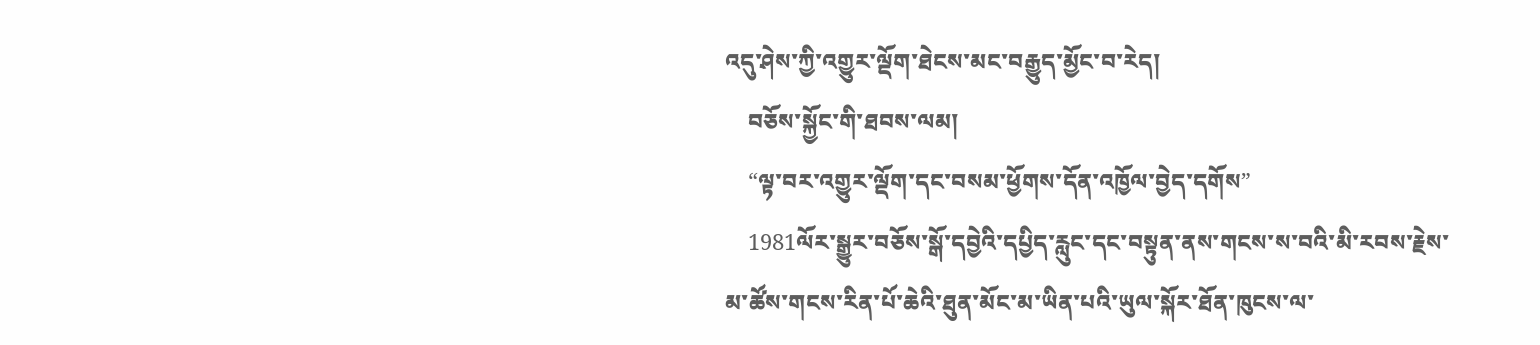འདུ་ཤེས་ཀྱི་འགྱུར་ལྡོག་ཐེངས་མང་བརྒྱུད་མྱོང་བ་རེད།
    བཅོས་སྐྱོང་གི་ཐབས་ལམ།
    “ལྟ་བར་འགྱུར་ལྡོག་དང་བསམ་ཕྱོགས་དོན་འཁྱོལ་བྱེད་དགོས”
    1981ལོར་སྒྱུར་བཅོས་སྒོ་དབྱེའི་དཔྱིད་རླུང་དང་བསྟུན་ནས་གངས་ས་བའི་མི་རབས་རྗེས་མ་ཚོས་གངས་རིན་པོ་ཆེའི་ཐུན་མོང་མ་ཡིན་པའི་ཡུལ་སྐོར་ཐོན་ཁུངས་ལ་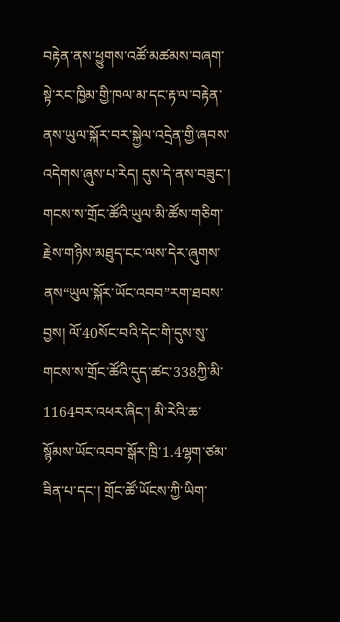བརྟེན་ནས་ཕྱུགས་འཚོ་མཚམས་བཞག་སྟེ་རང་ཁྱིམ་གྱི་ཁལ་མ་དང་རྟ་ལ་བརྟེན་ནས་ཡུལ་སྐོར་བར་སྐྱེལ་འདྲེན་གྱི་ཞབས་འདེགས་ཞུས་པ་རེད། དུས་དེ་ནས་བཟུང་། གངས་ས་གྲོང་ཚོའི་ཡུལ་མི་ཚོས་གཅིག་རྗེས་གཉིས་མཐུད་ངང་ལས་དེར་ཞུགས་ནས“ཡུལ་སྐོར་ཡོང་འབབ”རག་ཐབས་བྱས། ལོ་40སོང་བའི་དེང་གི་དུས་སུ་གངས་ས་གྲོང་ཚོའི་དུད་ཚང་338ཀྱི་མི་1164བར་འཕར་ཞིང་། མི་རེའི་ཆ་སྙོམས་ཡོང་འབབ་སྒོར་ཁྲི་1.4ལྷག་ཙམ་ཟིན་པ་དང་། གྲོང་ཚོ་ཡོངས་ཀྱི་ཡིག་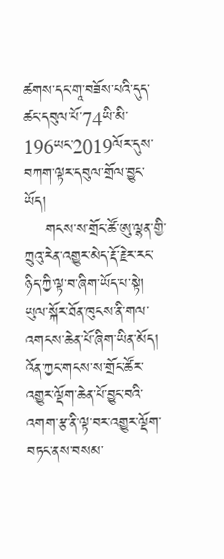ཚགས་དང་གཱ་བཟོས་པའི་དུད་ཚང་དབུལ་པོ་74ཡི་མི་196ཡང་2019ལོར་དུས་བཀག་ལྟར་དབུལ་གྲོལ་བྱུང་ཡོད།
    གངས་ས་གྲོང་ཚོ་ཨུ་ལྷན་གྱི་ཀྲུའུ་རེན་འགྱུར་མེད་རྡོ་རྗེར་རང་ཉིད་ཀྱི་ལྟ་བ་ཞིག་ཡོད་པ་སྟེ། ཡུལ་སྐོར་ཐོན་ཁུངས་ནི་གལ་འགངས་ཆེན་པོ་ཞིག་ཡིན་མོད། འོན་ཀྱང་གངས་ས་གྲོང་ཚོར་འགྱུར་ལྡོག་ཆེན་པོ་བྱུང་བའི་འགག་རྩ་ནི་ལྟ་བར་འགྱུར་ལྡོག་བཏང་ནས་བསམ་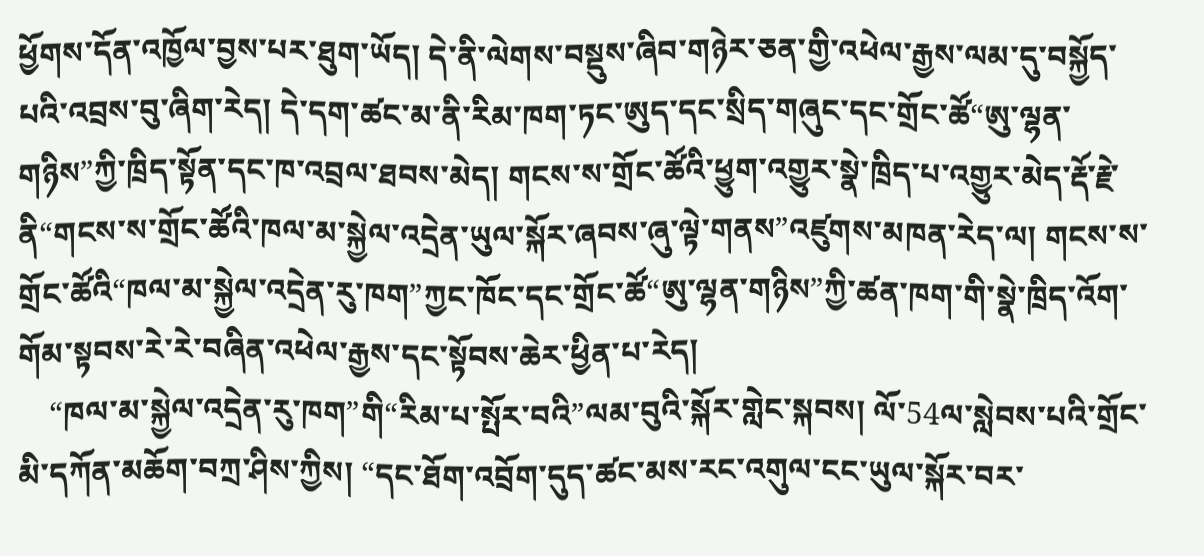ཕྱོགས་དོན་འཁྱོལ་བྱས་པར་ཐུག་ཡོད། དེ་ནི་ལེགས་བསྡུས་ཞིབ་གཉེར་ཅན་གྱི་འཕེལ་རྒྱས་ལམ་དུ་བསྐྱོད་པའི་འབྲས་བུ་ཞིག་རེད། དེ་དག་ཚང་མ་ནི་རིམ་ཁག་ཏང་ཨུད་དང་སྲིད་གཞུང་དང་གྲོང་ཚོ“ཨུ་ལྷན་གཉིས”ཀྱི་ཁྲིད་སྟོན་དང་ཁ་འབྲལ་ཐབས་མེད། གངས་ས་གྲོང་ཚོའི་ཕྱུག་འགྱུར་སྣེ་ཁྲིད་པ་འགྱུར་མེད་རྡོ་རྗེ་ནི“གངས་ས་གྲོང་ཚོའི་ཁལ་མ་སྐྱེལ་འདྲེན་ཡུལ་སྐོར་ཞབས་ཞུ་ལྟེ་གནས”འཛུགས་མཁན་རེད་ལ། གངས་ས་གྲོང་ཚོའི“ཁལ་མ་སྐྱེལ་འདྲེན་རུ་ཁག”ཀྱང་ཁོང་དང་གྲོང་ཚོ“ཨུ་ལྷན་གཉིས”ཀྱི་ཚན་ཁག་གི་སྣེ་ཁྲིད་འོག་གོམ་སྟབས་རེ་རེ་བཞིན་འཕེལ་རྒྱས་དང་སྟོབས་ཆེར་ཕྱིན་པ་རེད།
    “ཁལ་མ་སྐྱེལ་འདྲེན་རུ་ཁག”གི“རིམ་པ་སྤོར་བའི”ལམ་བུའི་སྐོར་གླེང་སྐབས། ལོ་54ལ་སླེབས་པའི་གྲོང་མི་དཀོན་མཆོག་བཀྲ་ཤིས་ཀྱིས། “དང་ཐོག་འབྲོག་དུད་ཚང་མས་རང་འགུལ་ངང་ཡུལ་སྐོར་བར་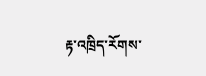རྟ་འཁྲིད་རོགས་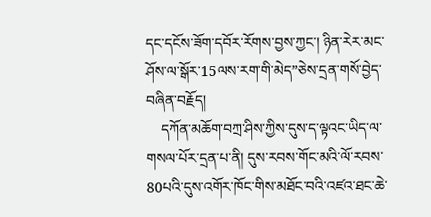དང་དངོས་ཟོག་དབོར་རོགས་བྱས་ཀྱང་། ཉིན་རེར་མང་ཤོས་ལ་སྒོར་15ལས་རག་གི་མེད”ཅེས་དྲན་གསོ་བྱེད་བཞིན་བརྗོད།
    དཀོན་མཆོག་བཀྲ་ཤིས་ཀྱིས་དུས་ད་ལྟའང་ཡིད་ལ་གསལ་པོར་དྲན་པ་ནི། དུས་རབས་གོང་མའི་ལོ་རབས་80པའི་དུས་འགོར་ཁོང་གིས་མཐོང་བའི་འཛའ་ཐང་ཆེ་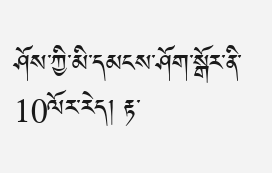ཤོས་ཀྱི་མི་དམངས་ཤོག་སྒོར་ནི་10ལོར་རེད། རྟ་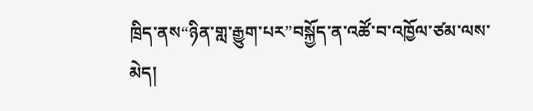ཁྲིད་ནས“ཉིན་གླ་རྒྱུག་པར”བསྐྱོད་ན་འཚོ་བ་འཁྱོལ་ཙམ་ལས་མེད།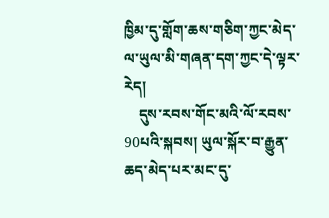ཁྱིམ་དུ་གློག་ཆས་གཅིག་ཀྱང་མེད་ལ་ཡུལ་མི་གཞན་དག་ཀྱང་དེ་ལྟར་རེད།
    དུས་རབས་གོང་མའི་ལོ་རབས་90པའི་སྐབས། ཡུལ་སྐོར་བ་རྒྱུན་ཆད་མེད་པར་མང་དུ་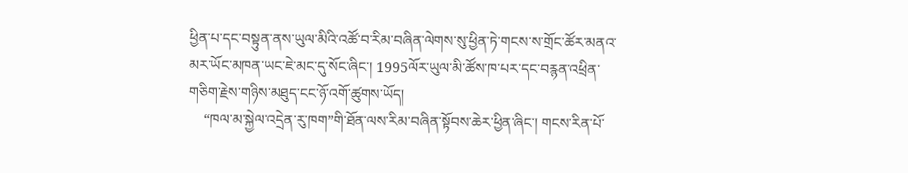ཕྱིན་པ་དང་བསྟུན་ནས་ཡུལ་མིའི་འཚོ་བ་རིམ་བཞིན་ལེགས་སུ་ཕྱིན་ཏེ་གངས་ས་གྲོང་ཚོར་མནའ་མར་ཡོང་མཁན་ཡང་ཇེ་མང་དུ་སོང་ཞིང་། 1995ལོར་ཡུལ་མི་ཚོས་ཁ་པར་དང་བརྙན་འཕྲིན་གཅིག་རྗེས་གཉིས་མཐུད་ངང་ཉོ་འགོ་ཚུགས་ཡོད།
    “ཁལ་མ་སྐྱེལ་འདྲེན་རུ་ཁག”གི་ཐོན་ལས་རིམ་བཞིན་སྟོབས་ཆེར་ཕྱིན་ཞིང་། གངས་རིན་པོ་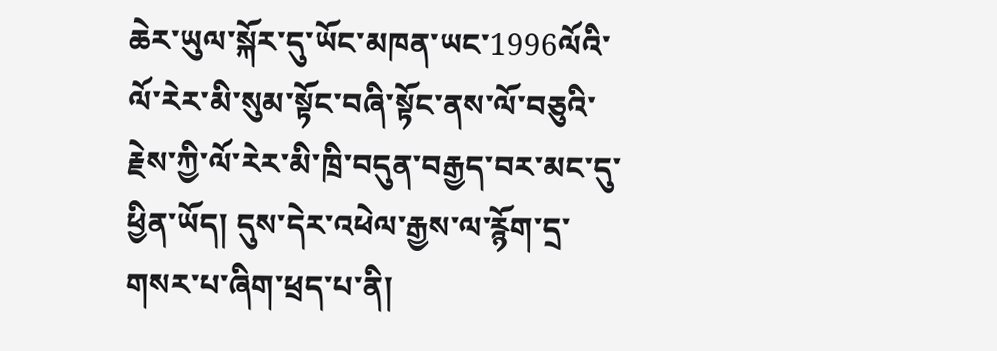ཆེར་ཡུལ་སྐོར་དུ་ཡོང་མཁན་ཡང་1996ལོའི་ལོ་རེར་མི་སུམ་སྟོང་བཞི་སྟོང་ནས་ལོ་བཅུའི་རྗེས་ཀྱི་ལོ་རེར་མི་ཁྲི་བདུན་བརྒྱད་བར་མང་དུ་ཕྱིན་ཡོད། དུས་དེར་འཕེལ་རྒྱས་ལ་རྙོག་དྲ་གསར་པ་ཞིག་ཕྲད་པ་ནི།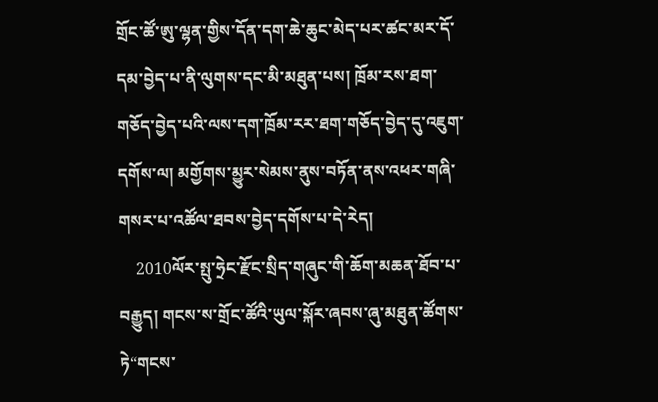གྲོང་ཚོ་ཨུ་ལྷན་གྱིས་དོན་དག་ཆེ་ཆུང་མེད་པར་ཚང་མར་དོ་དམ་བྱེད་པ་ནི་ལུགས་དང་མི་མཐུན་པས། ཁྲོམ་རས་ཐག་གཅོད་བྱེད་པའི་ལས་དག་ཁྲོམ་རར་ཐག་གཅོད་བྱེད་དུ་འཇུག་དགོས་ལ། མགྱོགས་མྱུར་སེམས་ནུས་བཏོན་ནས་འཕར་གཞི་གསར་པ་འཚོལ་ཐབས་བྱེད་དགོས་པ་དེ་རེད།
    2010ལོར་སྤུ་ཧྲེང་རྫོང་སྲིད་གཞུང་གི་ཆོག་མཆན་ཐོབ་པ་བརྒྱུད། གངས་ས་གྲོང་ཚོའི་ཡུལ་སྐོར་ཞབས་ཞུ་མཐུན་ཚོགས་ཏེ“གངས་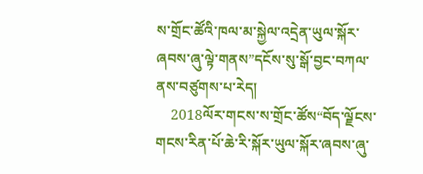ས་གྲོང་ཚོའི་ཁལ་མ་སྐྱེལ་འདྲེན་ཡུལ་སྐོར་ཞབས་ཞུ་ལྟེ་གནས”དངོས་སུ་སྒོ་བྱང་བཀལ་ནས་བཙུགས་པ་རེད།
    2018ལོར་གངས་ས་གྲོང་ཚོས“བོད་ལྗོངས་གངས་རིན་པོ་ཆེ་རི་སྐོར་ཡུལ་སྐོར་ཞབས་ཞུ་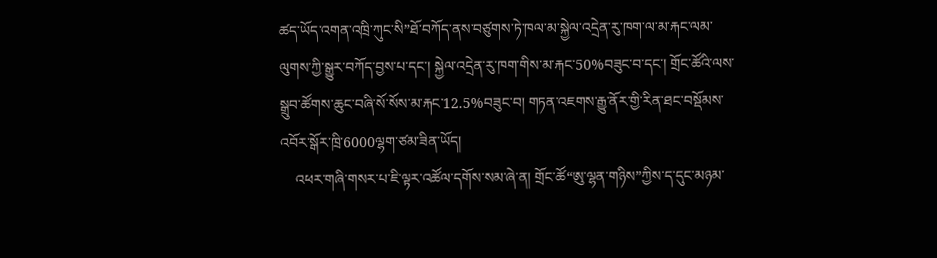ཚད་ཡོད་འགན་འཁྲི་ཀུང་སི”ཐོ་བཀོད་ནས་བཙུགས་ཏེ་ཁལ་མ་སྐྱེལ་འདྲེན་རུ་ཁག་ལ་མ་རྐང་ལམ་ལུགས་ཀྱི་སྒྱུར་བཀོད་བྱས་པ་དང་། སྐྱེལ་འདྲེན་རུ་ཁག་གིས་མ་རྐང་50%བཟུང་བ་དང་། གྲོང་ཚོའི་ལས་སྒྲུབ་ཚོགས་ཆུང་བཞི་སོ་སོས་མ་རྐང་12.5%བཟུང་བ། གཏན་འཇགས་རྒྱུ་ནོར་གྱི་རིན་ཐང་བསྡོམས་འབོར་སྒོར་ཁྲི་6000ལྷག་ཙམ་ཟིན་ཡོད།
    འཕར་གཞི་གསར་པ་ཇི་ལྟར་འཚོལ་དགོས་སམ་ཞེ་ན། གྲོང་ཚོ“ཨུ་ལྷན་གཉིས”ཀྱིས་ད་དུང་མཉམ་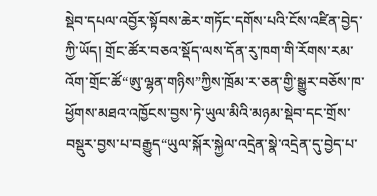སྡེབ་དཔལ་འབྱོར་སྟོབས་ཆེར་གཏོང་དགོས་པའི་ངོས་འཛིན་བྱེད་ཀྱི་ཡོད། གྲོང་ཚོར་བཅའ་སྡོད་ལས་དོན་རུ་ཁག་གི་རོགས་རམ་འོག་གྲོང་ཚོ“ཨུ་ལྷན་གཉིས”ཀྱིས་ཁྲོམ་ར་ཅན་གྱི་སྒྱུར་བཅོས་ཁ་ཕྱོགས་མཐའ་འཁྱོངས་བྱས་ཏེ་ཡུལ་མིའི་མཉམ་སྡེབ་དང་གྲོས་བསྡུར་བྱས་པ་བརྒྱུད“ཡུལ་སྐོར་སྐྱེལ་འདྲེན་སྣེ་འདྲེན་དུ་བྱེད་པ་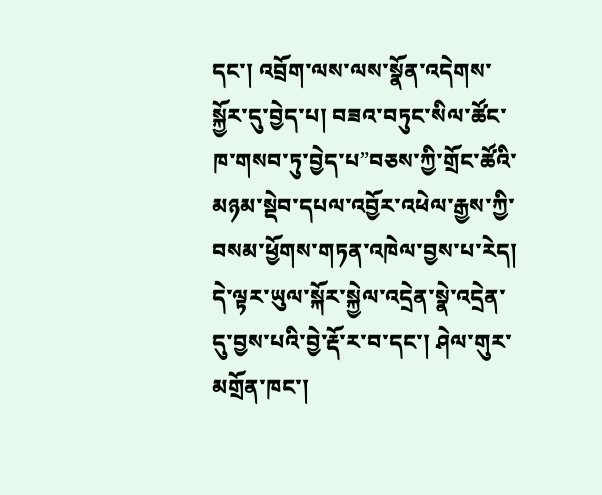དང་། འབྲོག་ལས་ལས་སྣོན་འདེགས་སྐྱོར་དུ་བྱེད་པ། བཟའ་བཏུང་སིལ་ཚོང་ཁ་གསབ་ཏུ་བྱེད་པ”བཅས་ཀྱི་གྲོང་ཚོའི་མཉམ་སྡེབ་དཔལ་འབྱོར་འཕེལ་རྒྱས་ཀྱི་བསམ་ཕྱོགས་གཏན་འཁེལ་བྱས་པ་རེད། དེ་ལྟར་ཡུལ་སྐོར་སྐྱེལ་འདྲེན་སྣེ་འདྲེན་དུ་བྱས་པའི་བྱེ་རྡོ་ར་བ་དང་། ཤེལ་གུར་མགྲོན་ཁང་།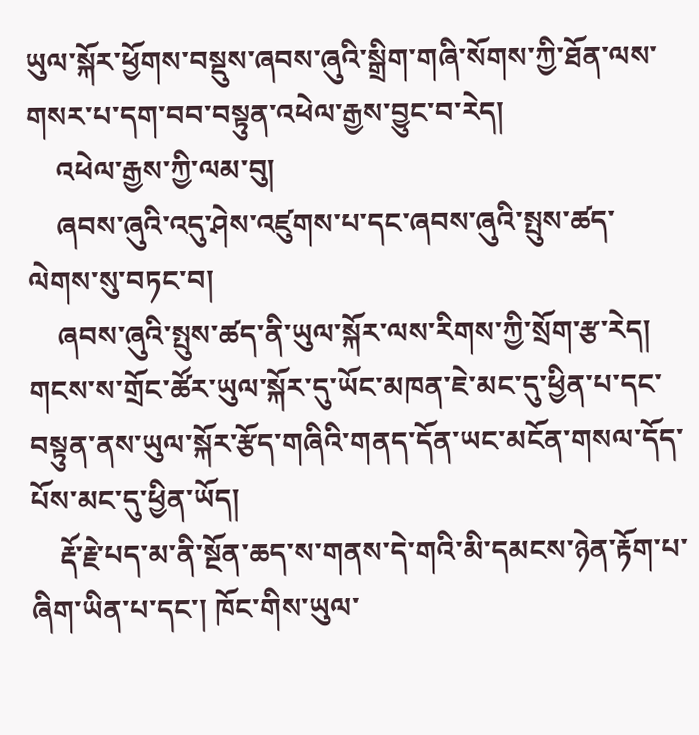ཡུལ་སྐོར་ཕྱོགས་བསྡུས་ཞབས་ཞུའི་སྒྲིག་གཞི་སོགས་ཀྱི་ཐོན་ལས་གསར་པ་དག་བབ་བསྟུན་འཕེལ་རྒྱས་བྱུང་བ་རེད།
    འཕེལ་རྒྱས་ཀྱི་ལམ་བུ།
    ཞབས་ཞུའི་འདུ་ཤེས་འཛུགས་པ་དང་ཞབས་ཞུའི་སྤུས་ཚད་ལེགས་སུ་བཏང་བ།
    ཞབས་ཞུའི་སྤུས་ཚད་ནི་ཡུལ་སྐོར་ལས་རིགས་ཀྱི་སྲོག་རྩ་རེད། གངས་ས་གྲོང་ཚོར་ཡུལ་སྐོར་དུ་ཡོང་མཁན་ཇེ་མང་དུ་ཕྱིན་པ་དང་བསྟུན་ནས་ཡུལ་སྐོར་རྩོད་གཞིའི་གནད་དོན་ཡང་མངོན་གསལ་དོད་པོས་མང་དུ་ཕྱིན་ཡོད།
    རྡོ་རྗེ་པད་མ་ནི་སྔོན་ཆད་ས་གནས་དེ་གའི་མི་དམངས་ཉེན་རྟོག་པ་ཞིག་ཡིན་པ་དང་། ཁོང་གིས་ཡུལ་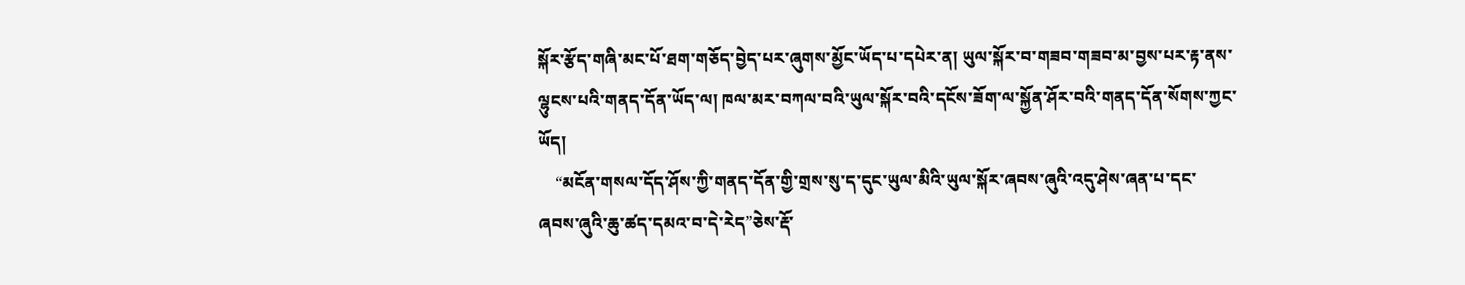སྐོར་རྩོད་གཞི་མང་པོ་ཐག་གཅོད་བྱེད་པར་ཞུགས་མྱོང་ཡོད་པ་དཔེར་ན། ཡུལ་སྐོར་བ་གཟབ་གཟབ་མ་བྱས་པར་རྟ་ནས་ལྷུངས་པའི་གནད་དོན་ཡོད་ལ། ཁལ་མར་བཀལ་བའི་ཡུལ་སྐོར་བའི་དངོས་ཟོག་ལ་སྐྱོན་ཤོར་བའི་གནད་དོན་སོགས་ཀྱང་ཡོད།
    “མངོན་གསལ་དོད་ཤོས་ཀྱི་གནད་དོན་གྱི་གྲས་སུ་ད་དུང་ཡུལ་མིའི་ཡུལ་སྐོར་ཞབས་ཞུའི་འདུ་ཤེས་ཞན་པ་དང་ཞབས་ཞུའི་ཆུ་ཚད་དམའ་བ་དེ་རེད”ཅེས་རྡོ་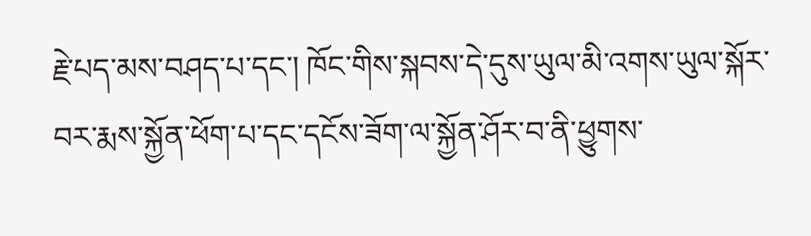རྗེ་པད་མས་བཤད་པ་དང་། ཁོང་གིས་སྐབས་དེ་དུས་ཡུལ་མི་འགས་ཡུལ་སྐོར་བར་རྨས་སྐྱོན་ཕོག་པ་དང་དངོས་ཟོག་ལ་སྐྱོན་ཤོར་བ་ནི་ཕྱུགས་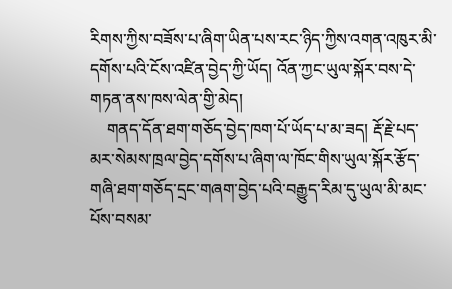རིགས་ཀྱིས་བཟོས་པ་ཞིག་ཡིན་པས་རང་ཉིད་ཀྱིས་འགན་འཁུར་མི་དགོས་པའི་ངོས་འཛིན་བྱེད་ཀྱི་ཡོད། འོན་ཀྱང་ཡུལ་སྐོར་བས་དེ་གཏན་ནས་ཁས་ལེན་གྱི་མེད།
    གནད་དོན་ཐག་གཅོད་བྱེད་ཁག་པོ་ཡོད་པ་མ་ཟད། རྡོ་རྗེ་པད་མར་སེམས་ཁྲལ་བྱེད་དགོས་པ་ཞིག་ལ་ཁོང་གིས་ཡུལ་སྐོར་རྩོད་གཞི་ཐག་གཅོད་དྲང་གཞག་བྱེད་པའི་བརྒྱུད་རིམ་དུ་ཡུལ་མི་མང་པོས་བསམ་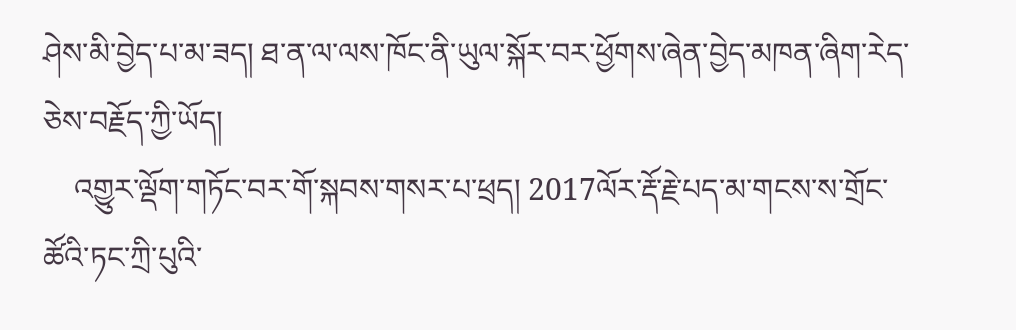ཤེས་མི་བྱེད་པ་མ་ཟད། ཐ་ན་ལ་ལས་ཁོང་ནི་ཡུལ་སྐོར་བར་ཕྱོགས་ཞེན་བྱེད་མཁན་ཞིག་རེད་ཅེས་བརྗོད་ཀྱི་ཡོད།
    འགྱུར་ལྡོག་གཏོང་བར་གོ་སྐབས་གསར་པ་ཕྲད། 2017ལོར་རྡོ་རྗེ་པད་མ་གངས་ས་གྲོང་ཚོའི་ཏང་ཀྲི་པུའི་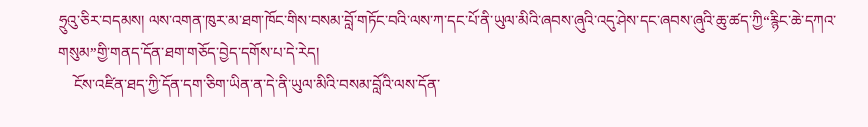ཧྲུའུ་ཅིར་བདམས། ལས་འགན་ཁུར་མ་ཐག་ཁོང་གིས་བསམ་བློ་གཏོང་བའི་ལས་ཀ་དང་པོ་ནི་ཡུལ་མིའི་ཞབས་ཞུའི་འདུ་ཤེས་དང་ཞབས་ཞུའི་ཆུ་ཚད་ཀྱི“རྙིང་ཆེ་དཀའ་གསུམ”གྱི་གནད་དོན་ཐག་གཅོད་བྱེད་དགོས་པ་དེ་རེད།
    ངོས་འཛིན་ཐད་ཀྱི་དོན་དག་ཅིག་ཡིན་ན་དེ་ནི་ཡུལ་མིའི་བསམ་བློའི་ལས་དོན་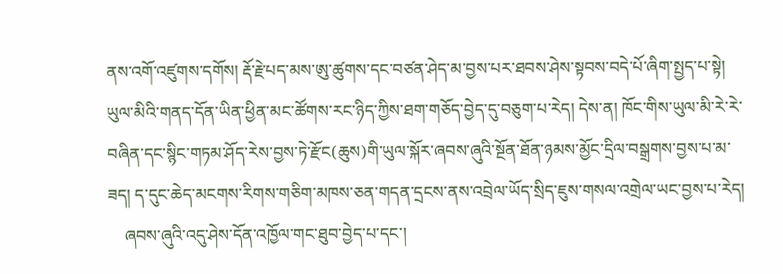ནས་འགོ་འཛུགས་དགོས། རྡོ་རྗེ་པད་མས་ཨུ་ཚུགས་དང་བཙན་ཤེད་མ་བྱས་པར་ཐབས་ཤེས་སྟབས་བདེ་པོ་ཞིག་སྤྱད་པ་སྟེ། ཡུལ་མིའི་གནད་དོན་ཡིན་ཕྱིན་མང་ཚོགས་རང་ཉིད་ཀྱིས་ཐག་གཅོད་བྱེད་དུ་བཅུག་པ་རེད། དེས་ན། ཁོང་གིས་ཡུལ་མི་རེ་རེ་བཞིན་དང་སྙིང་གཏམ་ཤོད་རེས་བྱས་ཏེ་རྫོང(ཆུས)གི་ཡུལ་སྐོར་ཞབས་ཞུའི་སྔོན་ཐོན་ཉམས་མྱོང་དྲིལ་བསྒྲགས་བྱས་པ་མ་ཟད། ད་དུང་ཆེད་མངགས་རིགས་གཅིག་མཁས་ཅན་གདན་དྲངས་ནས་འབྲེལ་ཡོད་སྲིད་ཇུས་གསལ་འགྲེལ་ཡང་བྱས་པ་རེད།
    ཞབས་ཞུའི་འདུ་ཤེས་དོན་འཁྱོལ་གང་ཐུབ་བྱེད་པ་དང་།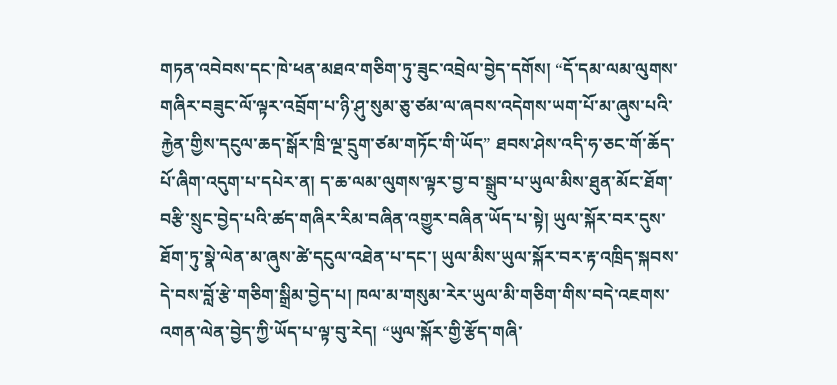གཏན་འབེབས་དང་ཁེ་ཕན་མཐའ་གཅིག་ཏུ་ཟུང་འབྲེལ་བྱེད་དགོས། “དོ་དམ་ལམ་ལུགས་གཞིར་བཟུང་ལོ་ལྟར་འབྲོག་པ་ཉི་ཤུ་སུམ་ཅུ་ཙམ་ལ་ཞབས་འདེགས་ཡག་པོ་མ་ཞུས་པའི་རྐྱེན་གྱིས་དངུལ་ཆད་སྒོར་ཁྲི་ལྔ་དྲུག་ཙམ་གཏོང་གི་ཡོད” ཐབས་ཤེས་འདི་ཧ་ཅང་གོ་ཆོད་པོ་ཞིག་འདུག་པ་དཔེར་ན། ད་ཆ་ལམ་ལུགས་ལྟར་བྱ་བ་སྒྲུབ་པ་ཡུལ་མིས་ཐུན་མོང་ཐོག་བརྩི་སྲུང་བྱེད་པའི་ཚད་གཞིར་རིམ་བཞིན་འགྱུར་བཞིན་ཡོད་པ་སྟེ། ཡུལ་སྐོར་བར་དུས་ཐོག་ཏུ་སྣེ་ལེན་མ་ཞུས་ཚེ་དངུལ་འཐེན་པ་དང་། ཡུལ་མིས་ཡུལ་སྐོར་བར་རྟ་འཁྲིད་སྐབས་དེ་བས་བློ་རྩེ་གཅིག་སྒྲིམ་བྱེད་པ། ཁལ་མ་གསུམ་རེར་ཡུལ་མི་གཅིག་གིས་བདེ་འཇགས་འགན་ལེན་བྱེད་ཀྱི་ཡོད་པ་ལྟ་བུ་རེད། “ཡུལ་སྐོར་གྱི་རྩོད་གཞི་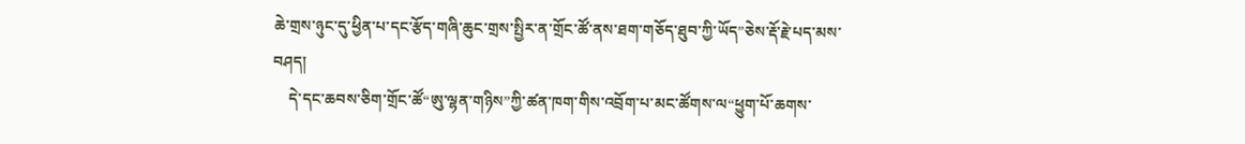ཆེ་གྲས་ཉུང་དུ་ཕྱིན་པ་དང་རྩོད་གཞི་ཆུང་གྲས་སྤྱིར་ན་གྲོང་ཚོ་ནས་ཐག་གཅོད་ཐུབ་ཀྱི་ཡོད”ཅེས་རྡོ་རྗེ་པད་མས་བཤད།
    དེ་དང་ཆབས་ཅིག་གྲོང་ཚོ“ཨུ་ལྷན་གཉིས”ཀྱི་ཚན་ཁག་གིས་འབྲོག་པ་མང་ཚོགས་ལ“ཕྱུག་པོ་ཆགས་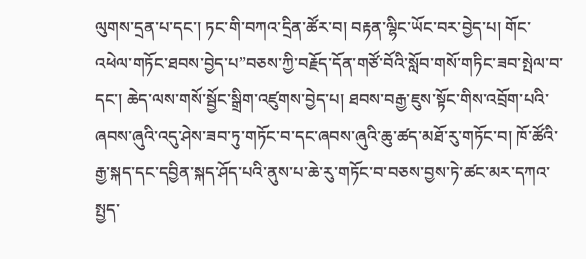ལུགས་དྲན་པ་དང་། ཏང་གི་བཀའ་དྲིན་ཚོར་བ། བརྟན་ལྷིང་ཡོང་བར་བྱེད་པ། གོང་འཕེལ་གཏོང་ཐབས་བྱེད་པ”བཅས་ཀྱི་བརྗོད་དོན་གཙོ་བོའི་སློབ་གསོ་གཏིང་ཟབ་སྤེལ་བ་དང་། ཆེད་ལས་གསོ་སྦྱོང་སྒྲིག་འཛུགས་བྱེད་པ། ཐབས་བརྒྱ་ཇུས་སྟོང་གིས་འབྲོག་པའི་ཞབས་ཞུའི་འདུ་ཤེས་ཟབ་ཏུ་གཏོང་བ་དང་ཞབས་ཞུའི་ཆུ་ཚད་མཐོ་རུ་གཏོང་བ། ཁོ་ཚོའི་རྒྱ་སྐད་དང་དབྱིན་སྐད་ཤོད་པའི་ནུས་པ་ཆེ་རུ་གཏོང་བ་བཅས་བྱས་ཏེ་ཚང་མར་དཀའ་སྤྱད་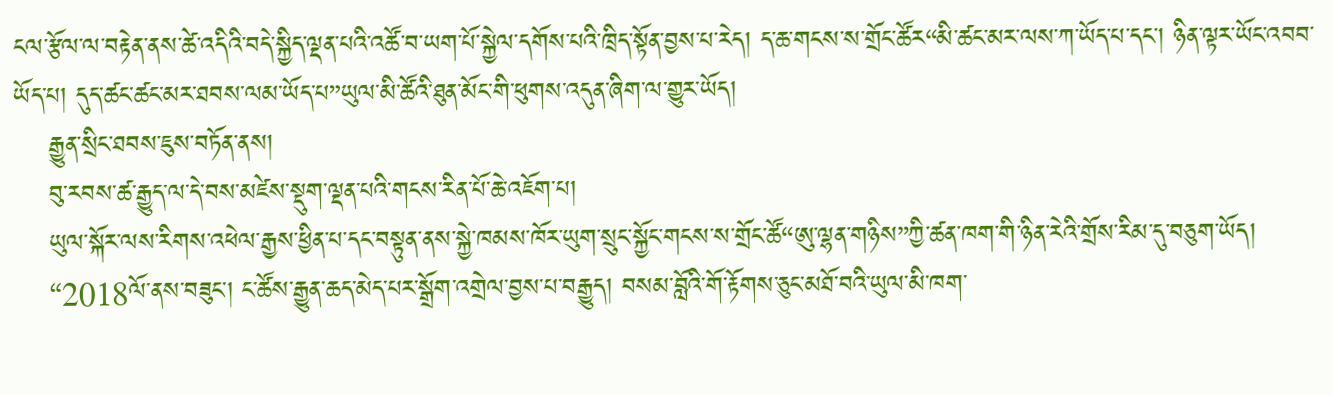ངལ་རྩོལ་ལ་བརྟེན་ནས་ཚེ་འདིའི་བདེ་སྐྱིད་ལྡན་པའི་འཚོ་བ་ཡག་པོ་སྐྱེལ་དགོས་པའི་ཁྲིད་སྟོན་བྱས་པ་རེད། ད་ཆ་གངས་ས་གྲོང་ཚོར“མི་ཚང་མར་ལས་ཀ་ཡོད་པ་དང་། ཉིན་ལྟར་ཡོང་འབབ་ཡོད་པ། དུད་ཚང་ཚང་མར་ཐབས་ལམ་ཡོད་པ”ཡུལ་མི་ཚོའི་ཐུན་མོང་གི་ཕུགས་འདུན་ཞིག་ལ་གྱུར་ཡོད།
    རྒྱུན་སྲིང་ཐབས་ཇུས་བཏོན་ནས།
    བུ་རབས་ཚ་རྒྱུད་ལ་དེ་བས་མཛེས་སྡུག་ལྡན་པའི་གངས་རིན་པོ་ཆེ་འཇོག་པ།
    ཡུལ་སྐོར་ལས་རིགས་འཕེལ་རྒྱས་ཕྱིན་པ་དང་བསྟུན་ནས་སྐྱེ་ཁམས་ཁོར་ཡུག་སྲུང་སྐྱོང་གངས་ས་གྲོང་ཚོ“ཨུ་ལྷན་གཉིས”ཀྱི་ཚན་ཁག་གི་ཉིན་རེའི་གྲོས་རིམ་དུ་བཅུག་ཡོད།
    “2018ལོ་ནས་བཟུང་། ང་ཚོས་རྒྱུན་ཆད་མེད་པར་སྒྲོག་འགྲེལ་བྱས་པ་བརྒྱུད། བསམ་བློའི་གོ་རྟོགས་ཅུང་མཐོ་བའི་ཡུལ་མི་ཁག་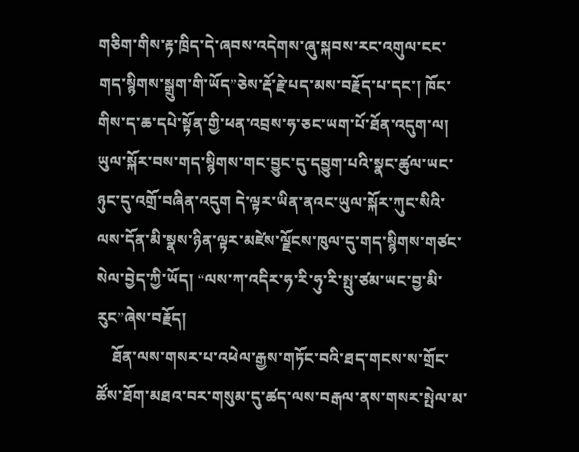གཅིག་གིས་རྟ་ཁྲིད་དེ་ཞབས་འདེགས་ཞུ་སྐབས་རང་འགུལ་ངང་གད་སྙིགས་སྒྲུག་གི་ཡོད”ཅེས་རྡོ་རྗེ་པད་མས་བརྗོད་པ་དང་། ཁོང་གིས་ད་ཆ་དཔེ་སྟོན་གྱི་ཕན་འབྲས་ཧ་ཅང་ཡག་པོ་ཐོན་འདུག་ལ། ཡུལ་སྐོར་བས་གད་སྙིགས་གང་བྱུང་དུ་དབྱུག་པའི་སྣང་ཚུལ་ཡང་ཉུང་དུ་འགྲོ་བཞིན་འདུག དེ་ལྟར་ཡིན་ནའང་ཡུལ་སྐོར་ཀུང་སིའི་ལས་དོན་མི་སྣས་ཉིན་ལྟར་མཛེས་ལྗོངས་ཁུལ་དུ་གད་སྙིགས་གཙང་སེལ་བྱེད་ཀྱི་ཡོད། “ལས་ཀ་འདིར་ཧ་རི་ཧུ་རི་སྤུ་ཙམ་ཡང་བྱ་མི་རུང”ཞེས་བརྗོད།
    ཐོན་ལས་གསར་པ་འཕེལ་རྒྱས་གཏོང་བའི་ཐད་གངས་ས་གྲོང་ཚོས་ཐོག་མཐའ་བར་གསུམ་དུ་ཚད་ལས་བརྒལ་ནས་གསར་སྤེལ་མ་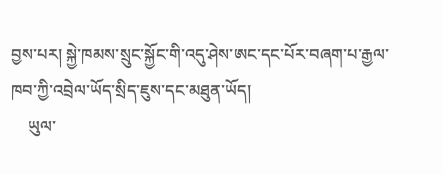བྱས་པར། སྐྱེ་ཁམས་སྲུང་སྐྱོང་གི་འདུ་ཤེས་ཨང་དང་པོར་བཞག་པ་རྒྱལ་ཁབ་ཀྱི་འབྲེལ་ཡོད་སྲིད་ཇུས་དང་མཐུན་ཡོད།
    ཡུལ་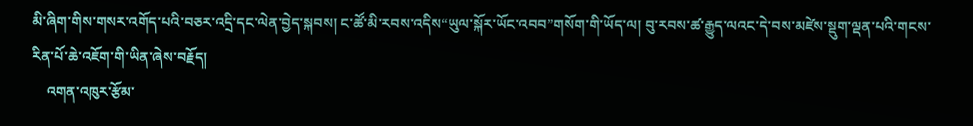མི་ཞིག་གིས་གསར་འགོད་པའི་བཅར་འདྲི་དང་ལེན་བྱེད་སྐབས། ང་ཚོ་མི་རབས་འདིས“ཡུལ་སྐོར་ཡོང་འབབ”གསོག་གི་ཡོད་ལ། བུ་རབས་ཚ་རྒྱུད་ལའང་དེ་བས་མཛེས་སྡུག་ལྡན་པའི་གངས་རིན་པོ་ཆེ་འཇོག་གི་ཡིན་ཞེས་བརྗོད།
    འགན་འཁུར་རྩོམ་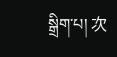སྒྲིག་པ། 次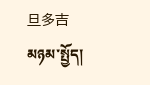旦多吉
མཉམ་སྤྱོད།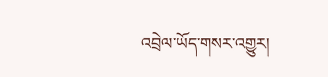འབྲེལ་ཡོད་གསར་འགྱུར།